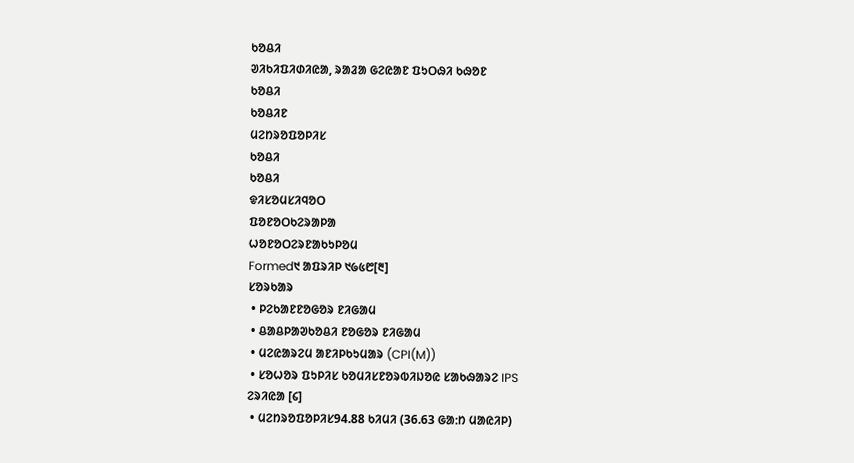ᱠᱚᱪᱤ
ᱣᱤᱠᱤᱯᱤᱰᱤᱭᱟ, ᱨᱟᱲᱟ ᱜᱮᱭᱟᱱ ᱯᱩᱛᱷᱤ ᱠᱷᱚᱱ
ᱠᱚᱪᱤ
ᱠᱚᱪᱤᱱ
ᱢᱮᱴᱨᱚᱯᱚᱞᱤᱥ
ᱠᱚᱪᱤ
ᱠᱚᱪᱤ
ᱫᱤᱥᱚᱢᱥᱤᱧᱚᱛ
ᱯᱚᱱᱚᱛᱠᱮᱨᱟᱞᱟ
ᱦᱚᱱᱚᱛᱮᱨᱱᱟᱠᱩᱞᱚᱢ
Formed᱑ ᱟᱯᱨᱤᱞ ᱑᱙᱕᱘[᱓]
ᱥᱚᱨᱠᱟᱨ
 • ᱞᱮᱠᱟᱱᱱᱚᱜᱚᱨ ᱱᱤᱜᱟᱢ
 • ᱪᱟᱪᱞᱟᱣᱠᱚᱪᱤ ᱱᱚᱜᱚᱨ ᱱᱤᱜᱟᱢ
 • ᱢᱮᱭᱟᱨᱮᱢ ᱟᱱᱤᱞᱠᱩᱢᱟᱨ (CPI(M))
 • ᱥᱚᱦᱚᱨ ᱯᱩᱞᱤᱥ ᱠᱚᱢᱤᱥᱱᱚᱨᱵᱤᱡᱚᱭ ᱥᱟᱠᱷᱟᱨᱮ IPS
ᱮᱨᱤᱭᱟ [᱔]
 • ᱢᱮᱴᱨᱚᱯᱚᱞᱤᱥ94.88 ᱠᱤᱢᱤ (36.63 ᱜᱟᱺᱴ ᱢᱟᱭᱤᱞ)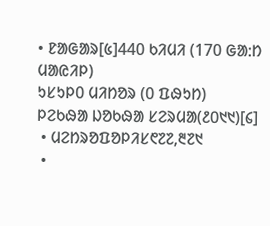• ᱱᱟᱜᱟᱨ[᱕]440 ᱠᱤᱢᱤ (170 ᱜᱟᱺᱴ ᱢᱟᱭᱤᱞ)
ᱩᱥᱩᱞ0 ᱢᱤᱴᱚᱨ (0 ᱯᱷᱩᱴ)
ᱞᱮᱠᱷᱟ ᱡᱚᱠᱷᱟ ᱥᱮᱨᱢᱟ(᱒᱐᱑᱑)[᱔]
 • ᱢᱮᱴᱨᱚᱯᱚᱞᱤᱥ᱖᱗᱗,᱓᱗᱑
 •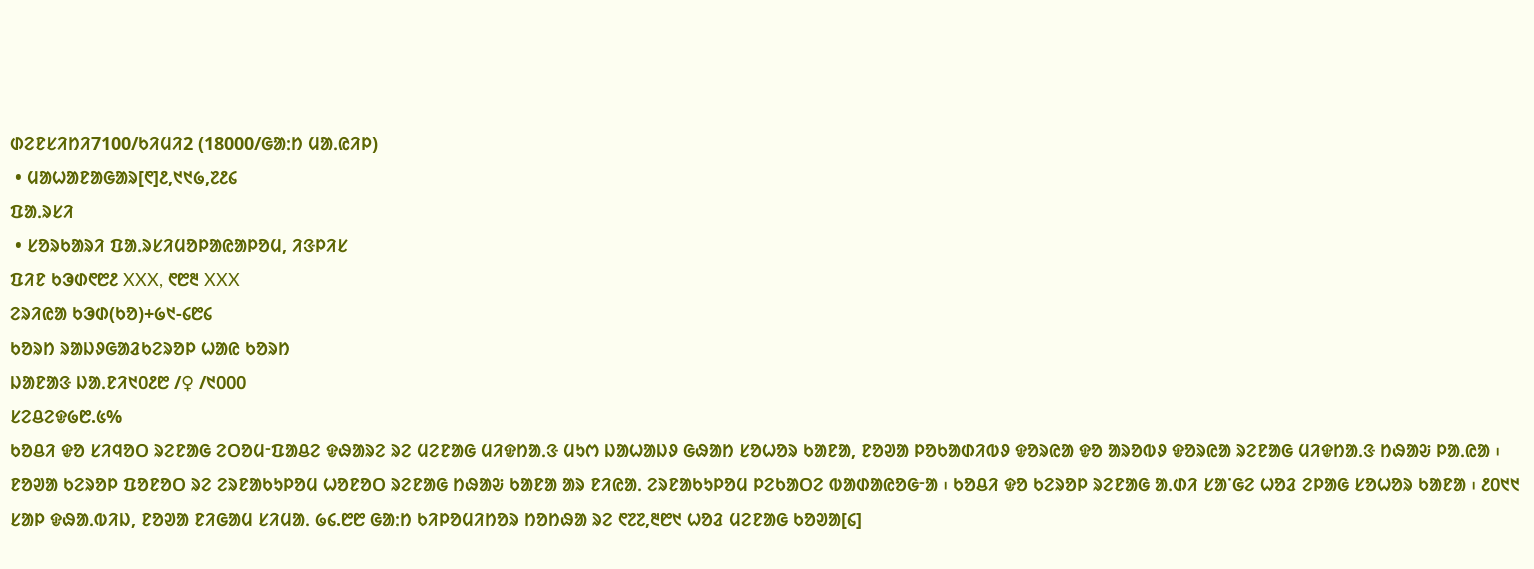ᱰᱮᱱᱥᱤᱴᱤ7100/ᱠᱤᱢᱤ2 (18000/ᱜᱟᱺᱴ ᱢᱟᱹᱭᱤᱞ)
 • ᱢᱟᱦᱟᱱᱟᱜᱟᱨ[᱖]᱒,᱑᱑᱙,᱗᱒᱔
ᱯᱟᱹᱨᱥᱤ
 • ᱥᱚᱨᱠᱟᱨᱤ ᱯᱟᱹᱨᱥᱤᱢᱚᱞᱟᱭᱟᱞᱚᱢ, ᱤᱝᱞᱤᱥ
ᱯᱤᱱ ᱠᱳᱰ᱖᱘᱒ XXX, ᱖᱘᱓ XXX
ᱮᱨᱤᱭᱟ ᱠᱳᱰ(ᱠᱚ)+᱙᱑-᱔᱘᱔
ᱠᱚᱨᱴ ᱨᱟᱡᱽᱜᱟᱲᱠᱮᱨᱚᱞ ᱦᱟᱭ ᱠᱚᱨᱴ
ᱡᱟᱱᱟᱝ ᱡᱟᱹᱱᱤ᱑᱐᱒᱘ /♀ /᱑᱐᱐᱐
ᱥᱮᱪᱮᱫ᱙᱘.᱕%
ᱠᱚᱪᱤ ᱫᱚ ᱥᱤᱧᱚᱛ ᱨᱮᱱᱟᱜ ᱮᱛᱚᱢᱼᱯᱟᱪᱮ ᱫᱷᱟᱨᱮ ᱨᱮ ᱢᱮᱱᱟᱜ ᱢᱤᱫᱴᱟᱹᱝ ᱢᱩᱬ ᱡᱟᱦᱟᱡᱽ ᱜᱷᱟᱴ ᱥᱚᱦᱚᱨ ᱠᱟᱱᱟ, ᱱᱚᱣᱟ ᱞᱚᱠᱟᱰᱤᱵᱽ ᱫᱚᱨᱭᱟ ᱫᱚ ᱟᱨᱚᱵᱽ ᱫᱚᱨᱭᱟ ᱨᱮᱱᱟᱜ ᱢᱤᱫᱴᱟᱹᱝ ᱴᱷᱟᱶ ᱞᱟᱹᱭᱟ ᱾ ᱱᱚᱣᱟ ᱠᱮᱨᱚᱞ ᱯᱚᱱᱚᱛ ᱨᱮ ᱮᱨᱱᱟᱠᱩᱞᱚᱢ ᱦᱚᱱᱚᱛ ᱨᱮᱱᱟᱜ ᱴᱷᱟᱶ ᱠᱟᱱᱟ ᱟᱨ ᱱᱤᱭᱟᱹ ᱮᱨᱱᱟᱠᱩᱞᱚᱢ ᱞᱮᱠᱟᱛᱮ ᱵᱟᱰᱟᱭᱚᱜᱼᱟ ᱾ ᱠᱚᱪᱤ ᱫᱚ ᱠᱮᱨᱚᱞ ᱨᱮᱱᱟᱜ ᱟᱹᱰᱤ ᱥᱟᱸᱜᱮ ᱦᱚᱲ ᱮᱞᱟᱜ ᱥᱚᱦᱚᱨ ᱠᱟᱱᱟ ᱾ ᱒᱐᱑᱑ ᱥᱟᱞ ᱫᱷᱟᱹᱵᱤᱡ, ᱱᱚᱣᱟ ᱱᱤᱜᱟᱢ ᱥᱤᱢᱟᱹ ᱙᱔.᱘᱘ ᱜᱟᱺᱴ ᱠᱤᱞᱚᱢᱤᱴᱚᱨ ᱴᱚᱴᱷᱟ ᱨᱮ ᱖᱗᱗,᱓᱘᱑ ᱦᱚᱲ ᱢᱮᱱᱟᱜ ᱠᱚᱣᱟ[᱔]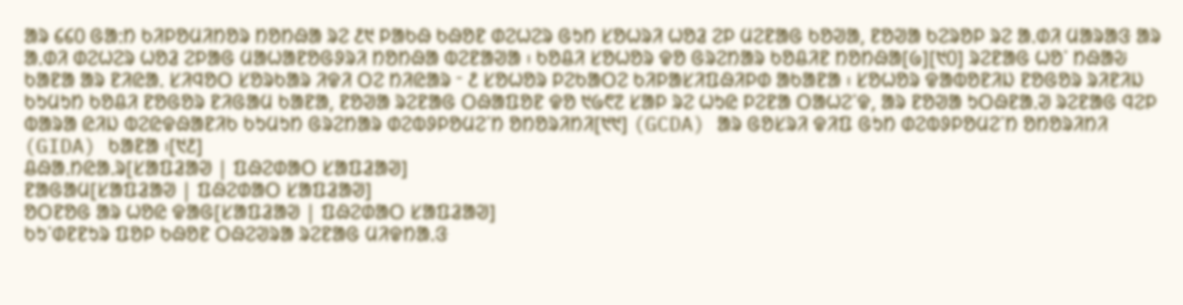ᱟᱨ ᱔᱔᱐ ᱜᱟᱺᱴ ᱠᱤᱞᱚᱢᱤᱴᱚᱨ ᱴᱚᱴᱷᱟ ᱨᱮ ᱒᱑ ᱞᱟᱠᱷ ᱠᱷᱚᱱ ᱰᱮᱦᱮᱨ ᱜᱩᱴ ᱥᱚᱦᱨᱤ ᱦᱚᱲ ᱮᱞ ᱢᱮᱱᱟᱜ ᱠᱚᱣᱟ, ᱱᱚᱣᱟ ᱠᱮᱨᱚᱞ ᱨᱮ ᱟᱹᱰᱤ ᱢᱟᱨᱟᱝ ᱟᱨ ᱟᱹᱰᱤ ᱰᱮᱦᱮᱨ ᱦᱚᱲ ᱮᱞᱟᱜ ᱢᱟᱦᱟᱱᱚᱜᱽᱨᱤ ᱴᱚᱴᱷᱟ ᱵᱮᱱᱟᱣᱟ ᱾ ᱠᱚᱪᱤ ᱥᱚᱦᱚᱨ ᱫᱚ ᱜᱨᱮᱴᱟᱨ ᱠᱚᱪᱤᱱ ᱴᱚᱴᱷᱟ[᱙][᱑᱐] ᱨᱮᱱᱟᱜ ᱦᱚᱸ ᱴᱷᱟᱶ ᱠᱟᱱᱟ ᱟᱨ ᱱᱤᱭᱟᱹ ᱥᱤᱧᱚᱛ ᱥᱚᱨᱠᱟᱨ ᱤᱫᱤ ᱛᱮ ᱴᱤᱭᱟᱨ ᱼ ᱒ ᱥᱚᱦᱚᱨ ᱞᱮᱠᱟᱛᱮ ᱠᱤᱞᱟᱥᱤᱯᱷᱤᱞᱰ ᱟᱠᱟᱱᱟ ᱾ ᱥᱚᱦᱚᱨ ᱫᱟᱵᱚᱱᱤᱡ ᱱᱚᱜᱚᱨ ᱨᱤᱱᱤᱡ ᱠᱩᱢᱩᱴ ᱠᱚᱪᱤ ᱱᱚᱜᱚᱨ ᱱᱤᱜᱟᱢ ᱠᱟᱱᱟ, ᱱᱚᱣᱟ ᱨᱮᱱᱟᱜ ᱛᱷᱟᱯᱚᱱ ᱫᱚ ᱑᱙᱖᱗ ᱥᱟᱞ ᱨᱮ ᱦᱩᱭ ᱞᱮᱱᱟ ᱛᱟᱦᱮᱸᱫ, ᱟᱨ ᱱᱚᱣᱟ ᱩᱛᱷᱱᱟᱹᱣ ᱨᱮᱱᱟᱜ ᱧᱮᱞ ᱵᱟᱨᱟ ᱭᱤᱡ ᱵᱮᱭᱫᱷᱟᱱᱤᱠ ᱠᱩᱢᱩᱴ ᱜᱨᱮᱴᱟᱨ ᱰᱮᱵᱽᱞᱚᱢᱮᱸᱴ ᱚᱴᱚᱨᱤᱴᱤ[᱑᱑] (GCDA) ᱟᱨ ᱜᱚᱥᱨᱤ ᱫᱤᱯ ᱜᱩᱴ ᱰᱮᱵᱽᱞᱚᱢᱮᱸᱴ ᱚᱴᱚᱨᱤᱴᱤ (GIDA) ᱠᱟᱱᱟ ᱾[᱑᱒]
ᱪᱷᱟᱹᱴᱭᱟᱹᱨ[ᱥᱟᱯᱲᱟᱣ | ᱯᱷᱮᱰᱟᱛ ᱥᱟᱯᱲᱟᱣ]
ᱱᱟᱜᱟᱢ[ᱥᱟᱯᱲᱟᱣ | ᱯᱷᱮᱰᱟᱛ ᱥᱟᱯᱲᱟᱣ]
ᱚᱛᱱᱚᱜ ᱟᱨ ᱦᱚᱭ ᱫᱟᱜ[ᱥᱟᱯᱲᱟᱣ | ᱯᱷᱮᱰᱟᱛ ᱥᱟᱯᱲᱟᱣ]
ᱠᱩᱸᱰᱱᱱᱩᱨ ᱯᱚᱞ ᱠᱷᱚᱱ ᱛᱷᱮᱣᱨᱟ ᱨᱮᱱᱟᱜ ᱢᱤᱫᱴᱟᱹᱝ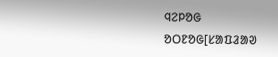ᱧᱮᱞᱚᱜ
ᱚᱛᱱᱚᱜ[ᱥᱟᱯᱲᱟᱣ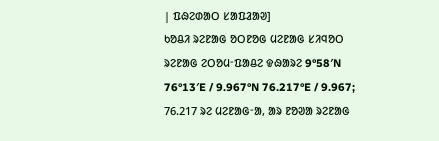| ᱯᱷᱮᱰᱟᱛ ᱥᱟᱯᱲᱟᱣ]
ᱠᱚᱪᱤ ᱨᱮᱱᱟᱜ ᱚᱛᱱᱚᱜ ᱢᱮᱱᱟᱜ ᱥᱤᱧᱚᱛ ᱨᱮᱱᱟᱜ ᱮᱛᱚᱢᱼᱯᱟᱪᱮ ᱫᱷᱟᱨᱮ 9°58′N 76°13′E / 9.967°N 76.217°E / 9.967; 76.217 ᱨᱮ ᱢᱮᱱᱟᱜᱼᱟ, ᱟᱨ ᱱᱚᱣᱟ ᱨᱮᱱᱟᱜ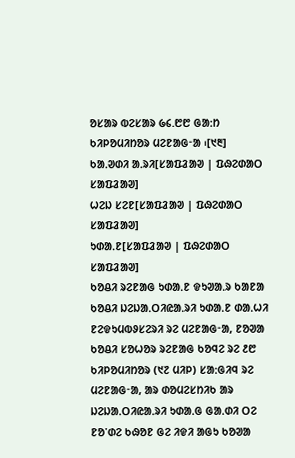ᱚᱥᱟᱨ ᱵᱮᱥᱟᱨ ᱙᱔.᱘᱘ ᱜᱟᱺᱴ ᱠᱤᱞᱚᱢᱤᱴᱚᱨ ᱢᱮᱱᱟᱜᱼᱟ ᱾[᱑᱓]
ᱠᱟᱹᱣᱰᱤ ᱟᱹᱨᱤ[ᱥᱟᱯᱲᱟᱣ | ᱯᱷᱮᱰᱟᱛ ᱥᱟᱯᱲᱟᱣ]
ᱦᱮᱡ ᱥᱮᱱ[ᱥᱟᱯᱲᱟᱣ | ᱯᱷᱮᱰᱟᱛ ᱥᱟᱯᱲᱟᱣ]
ᱩᱰᱟᱹᱱ[ᱥᱟᱯᱲᱟᱣ | ᱯᱷᱮᱰᱟᱛ ᱥᱟᱯᱲᱟᱣ]
ᱠᱚᱪᱤ ᱨᱮᱱᱟᱜ ᱩᱰᱟᱹᱱ ᱫᱩᱣᱟᱹᱨ ᱠᱟᱱᱟ ᱠᱚᱪᱤ ᱡᱮᱡᱟᱹᱛᱤᱭᱟᱹᱨᱤ ᱩᱰᱟᱹᱱ ᱰᱟᱹᱦᱤ ᱱᱮᱫᱩᱢᱵᱽᱥᱮᱨᱤ ᱨᱮ ᱢᱮᱱᱟᱜᱼᱟ, ᱱᱚᱣᱟ ᱠᱚᱪᱤ ᱥᱚᱦᱚᱨ ᱨᱮᱱᱟᱜ ᱠᱚᱧᱮ ᱨᱮ ᱒᱘ ᱠᱤᱞᱚᱢᱤᱴᱚᱨ (᱑᱗ ᱢᱤᱞ) ᱥᱟᱺᱜᱤᱧ ᱨᱮ ᱢᱮᱱᱟᱜᱼᱟ, ᱟᱨ ᱰᱚᱢᱮᱥᱴᱤᱠ ᱟᱨ ᱡᱮᱡᱟᱹᱛᱤᱭᱟᱹᱨᱤ ᱩᱰᱟᱹᱜ ᱜᱟᱹᱰᱤ ᱛᱮ ᱱᱚᱸᱰᱮ ᱠᱷᱚᱱ ᱜᱮ ᱤᱫᱤ ᱟᱜᱩ ᱠᱚᱣᱟ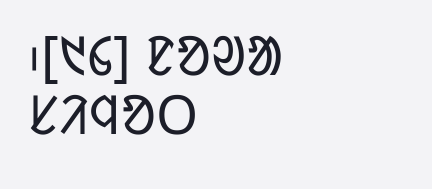᱾[᱑᱔] ᱱᱚᱣᱟ ᱥᱤᱧᱚᱛ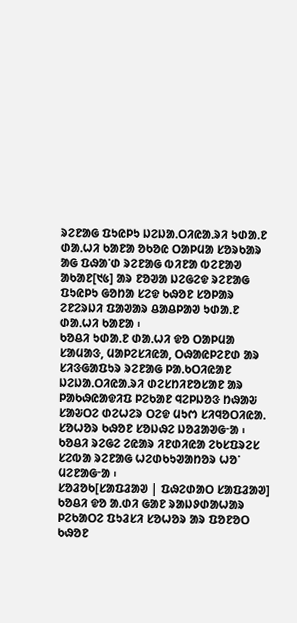ᱨᱮᱱᱟᱜ ᱯᱩᱭᱞᱩ ᱡᱮᱡᱟᱹᱛᱤᱭᱟᱹᱨᱤ ᱩᱰᱟᱹᱱ ᱰᱟᱹᱦᱤ ᱠᱟᱱᱟ ᱚᱠᱚᱭ ᱛᱟᱞᱢᱟ ᱥᱚᱨᱠᱟᱨ ᱟᱜ ᱯᱷᱟᱸᱰ ᱨᱮᱱᱟᱜ ᱵᱤᱱᱟ ᱵᱮᱱᱟᱣ ᱟᱠᱟᱱ[᱑᱕] ᱟᱨ ᱱᱚᱣᱟ ᱡᱮᱜᱮᱫ ᱨᱮᱱᱟᱜ ᱯᱩᱭᱞᱩ ᱜᱚᱴᱟ ᱥᱮᱫ ᱠᱷᱚᱱ ᱥᱚᱞᱟᱨ ᱮᱱᱮᱨᱡᱤ ᱯᱟᱣᱟᱨ ᱪᱟᱪᱞᱟᱣ ᱩᱰᱟᱹᱱ ᱰᱟᱹᱦᱤ ᱠᱟᱱᱟ ᱾
ᱠᱚᱪᱤ ᱩᱰᱟᱹᱱ ᱰᱟᱹᱦᱤ ᱫᱚ ᱛᱟᱞᱢᱟ ᱥᱟᱢᱟᱝ, ᱢᱟᱞᱮᱥᱤᱭᱟ, ᱛᱷᱟᱭᱞᱮᱱᱰ ᱟᱨ ᱥᱤᱝᱜᱟᱯᱩᱨ ᱨᱮᱱᱟᱜ ᱞᱟᱹᱠᱛᱤᱭᱟᱱ ᱡᱮᱡᱟᱹᱛᱤᱭᱟᱹᱨᱤ ᱰᱮᱥᱴᱤᱱᱚᱥᱟᱱ ᱟᱨ ᱞᱟᱠᱷᱭᱟᱫᱤᱯ ᱞᱮᱠᱟᱱ ᱧᱮᱞᱡᱚᱝ ᱴᱷᱟᱶ ᱥᱟᱶᱛᱮ ᱰᱮᱦᱮᱨ ᱛᱮᱫ ᱢᱩᱬ ᱥᱤᱧᱚᱛᱤᱭᱟᱹ ᱥᱚᱦᱚᱨ ᱠᱷᱚᱱ ᱥᱚᱡᱷᱮ ᱡᱚᱲᱟᱣᱜᱼᱟ ᱾ ᱠᱚᱪᱤ ᱨᱮᱜᱮ ᱮᱭᱟᱨ ᱤᱱᱰᱤᱭᱟ ᱮᱠᱥᱯᱨᱮᱥ ᱥᱮᱵᱟ ᱨᱮᱱᱟᱜ ᱦᱮᱰᱠᱩᱣᱟᱴᱚᱨ ᱦᱚᱸ ᱢᱮᱱᱟᱜᱼᱟ ᱾
ᱥᱚᱲᱚᱠ[ᱥᱟᱯᱲᱟᱣ | ᱯᱷᱮᱰᱟᱛ ᱥᱟᱯᱲᱟᱣ]
ᱠᱚᱪᱤ ᱫᱚ ᱟᱹᱰᱤ ᱜᱟᱱ ᱨᱟᱡᱽᱰᱟᱦᱟᱨ ᱞᱮᱠᱟᱛᱮ ᱯᱩᱲᱥᱤ ᱥᱚᱦᱚᱨ ᱟᱨ ᱯᱚᱱᱚᱛ ᱠᱷᱚᱱ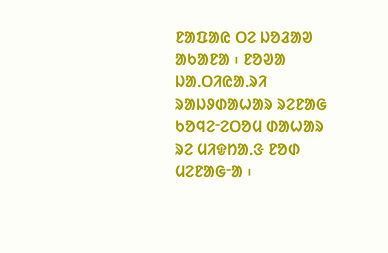ᱱᱟᱯᱟᱭ ᱛᱮ ᱡᱚᱲᱟᱣ ᱟᱠᱟᱱᱟ ᱾ ᱱᱚᱣᱟ ᱡᱟᱹᱛᱤᱭᱟᱹᱨᱤ ᱨᱟᱡᱽᱰᱟᱦᱟᱨ ᱨᱮᱱᱟᱜ ᱠᱚᱧᱮᱼᱮᱛᱚᱢ ᱰᱟᱦᱟᱨ ᱨᱮ ᱢᱤᱫᱴᱟᱹᱝ ᱱᱚᱰ ᱢᱮᱱᱟᱜᱼᱟ ᱾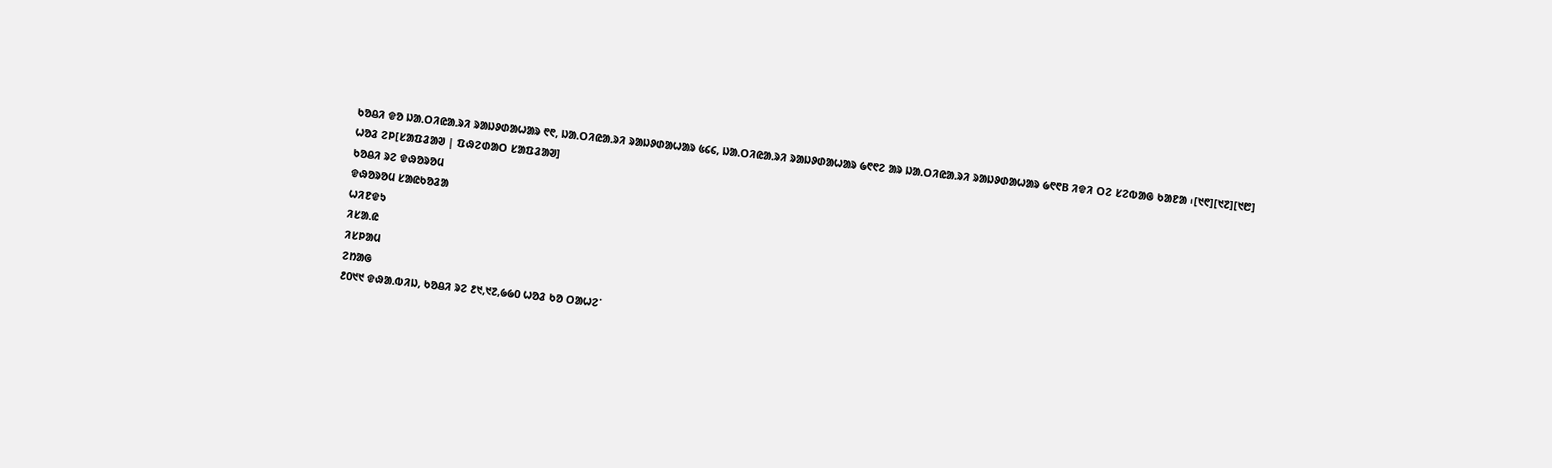ᱠᱚᱪᱤ ᱫᱚ ᱡᱟᱹᱛᱤᱭᱟᱹᱨᱤ ᱨᱟᱡᱽᱰᱟᱦᱟᱨ ᱖᱖, ᱡᱟᱹᱛᱤᱭᱟᱹᱨᱤ ᱨᱟᱡᱽᱰᱟᱦᱟᱨ ᱕᱔᱔, ᱡᱟᱹᱛᱤᱭᱟᱹᱨᱤ ᱨᱟᱡᱽᱰᱟᱦᱟᱨ ᱙᱖᱖ᱮ ᱟᱨ ᱡᱟᱹᱛᱤᱭᱟᱹᱨᱤ ᱨᱟᱡᱽᱰᱟᱦᱟᱨ ᱙᱖᱖B ᱤᱫᱤ ᱛᱮ ᱥᱮᱵᱟᱜ ᱠᱟᱱᱟ ᱾[᱑᱖][᱑᱗][᱑᱘]
ᱦᱚᱲ ᱮᱞ[ᱥᱟᱯᱲᱟᱣ | ᱯᱷᱮᱰᱟᱛ ᱥᱟᱯᱲᱟᱣ]
ᱠᱚᱪᱤ ᱨᱮ ᱫᱷᱚᱨᱚᱢ
ᱫᱷᱚᱨᱚᱢ ᱥᱟᱭᱠᱚᱲᱟ
ᱦᱤᱱᱫᱩ
ᱤᱥᱟᱹᱭ
ᱤᱥᱞᱟᱢ
ᱮᱴᱟᱜ
᱒᱐᱑᱑ ᱫᱷᱟᱹᱵᱤᱡ, ᱠᱚᱪᱤ ᱨᱮ ᱒᱑,᱑᱗,᱙᱙᱐ ᱦᱚᱲ ᱠᱚ ᱛᱟᱦᱮᱸ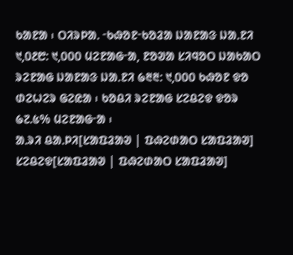ᱠᱟᱱᱟ ᱾ ᱛᱤᱨᱞᱟᱹ ᱼᱠᱷᱚᱱᱼᱠᱚᱲᱟ ᱡᱟᱱᱟᱝ ᱡᱟᱹᱱᱤ ᱑,᱐᱒᱘: ᱑,᱐᱐᱐ ᱢᱮᱱᱟᱜᱼᱟ, ᱱᱚᱣᱟ ᱥᱤᱧᱚᱛ ᱡᱟᱠᱟᱛ ᱨᱮᱱᱟᱜ ᱡᱟᱱᱟᱝ ᱡᱟᱹᱱᱤ ᱙᱓᱓: ᱑,᱐᱐᱐ ᱠᱷᱚᱱ ᱫᱚ ᱰᱮᱦᱮᱨ ᱜᱮᱭᱟ ᱾ ᱠᱚᱪᱤ ᱨᱮᱱᱟᱜ ᱥᱮᱪᱮᱫ ᱫᱚᱨ ᱙᱗.᱕% ᱢᱮᱱᱟᱜᱼᱟ ᱾
ᱟᱹᱨᱤ ᱪᱟᱹᱞᱤ[ᱥᱟᱯᱲᱟᱣ | ᱯᱷᱮᱰᱟᱛ ᱥᱟᱯᱲᱟᱣ]
ᱥᱮᱪᱮᱫ[ᱥᱟᱯᱲᱟᱣ | ᱯᱷᱮᱰᱟᱛ ᱥᱟᱯᱲᱟᱣ]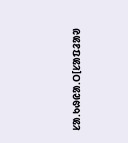ᱥᱟᱹᱠᱷᱭᱟᱹᱛ[ᱥᱟᱯᱲᱟᱣ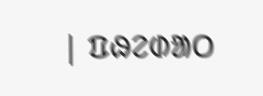| ᱯᱷᱮᱰᱟᱛ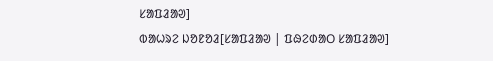ᱥᱟᱯᱲᱟᱣ]
ᱵᱟᱦᱨᱮ ᱡᱚᱱᱚᱲ[ᱥᱟᱯᱲᱟᱣ | ᱯᱷᱮᱰᱟᱛ ᱥᱟᱯᱲᱟᱣ]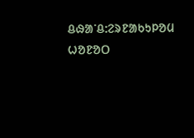ᱪᱷᱟᱸᱪ:ᱮᱨᱱᱟᱠᱩᱞᱚᱢ ᱦᱚᱱᱚᱛ